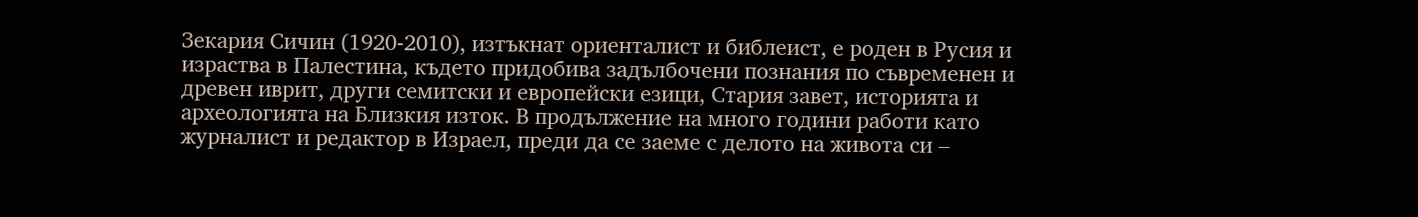Зекария Сичин (1920-2010), изтъкнат ориенталист и библеист, е роден в Русия и израства в Палестина, където придобива задълбочени познания по съвременен и древен иврит, други семитски и европейски езици, Стария завет, историята и археологията на Близкия изток. В продължение на много години работи като журналист и редактор в Израел, преди да се заеме с делото на живота си –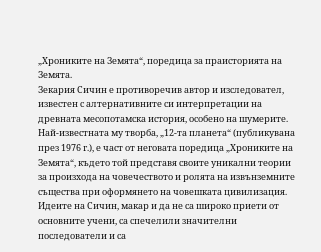„Хрониките на Земята“, поредица за праисторията на Земята.
Зекария Сичин е противоречив автор и изследовател, известен с алтернативните си интерпретации на древната месопотамска история, особено на шумерите. Най-известната му творба, „12-та планета“ (публикувана през 1976 г.), е част от неговата поредица „Хрониките на Земята“, където той представя своите уникални теории за произхода на човечеството и ролята на извънземните същества при оформянето на човешката цивилизация. Идеите на Сичин, макар и да не са широко приети от основните учени, са спечелили значителни последователи и са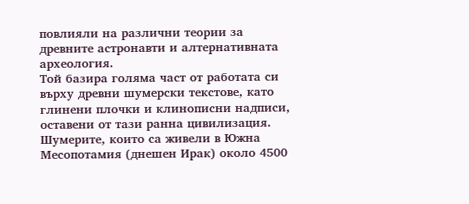повлияли на различни теории за древните астронавти и алтернативната археология.
Той базира голяма част от работата си върху древни шумерски текстове, като глинени плочки и клинописни надписи, оставени от тази ранна цивилизация. Шумерите, които са живели в Южна Месопотамия (днешен Ирак) около 4500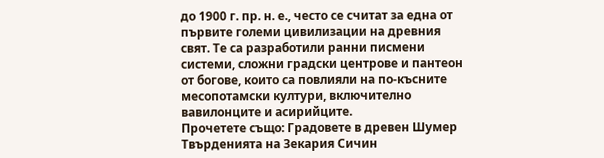до 1900 г. пр. н. е., често се считат за една от първите големи цивилизации на древния свят. Те са разработили ранни писмени системи, сложни градски центрове и пантеон от богове, които са повлияли на по-късните месопотамски култури, включително вавилонците и асирийците.
Прочетете също: Градовете в древен Шумер
Твърденията на Зекария Сичин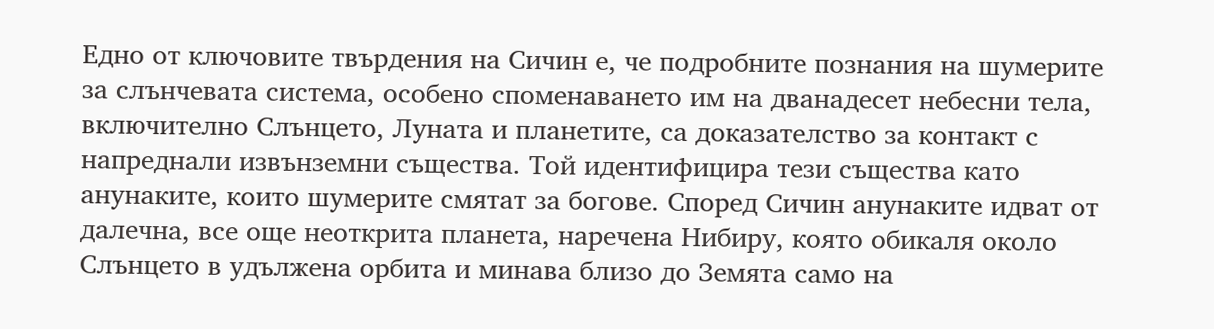Едно от ключовите твърдения на Сичин е, че подробните познания на шумерите за слънчевата система, особено споменаването им на дванадесет небесни тела, включително Слънцето, Луната и планетите, са доказателство за контакт с напреднали извънземни същества. Той идентифицира тези същества като анунаките, които шумерите смятат за богове. Според Сичин анунаките идват от далечна, все още неоткрита планета, наречена Нибиру, която обикаля около Слънцето в удължена орбита и минава близо до Земята само на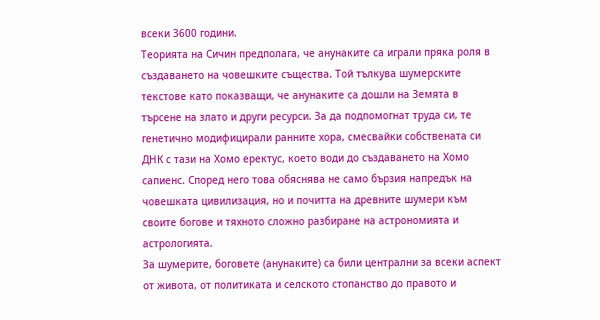всеки 3600 години.
Теорията на Сичин предполага, че анунаките са играли пряка роля в създаването на човешките същества. Той тълкува шумерските текстове като показващи, че анунаките са дошли на Земята в търсене на злато и други ресурси. За да подпомогнат труда си, те генетично модифицирали ранните хора, смесвайки собствената си ДНК с тази на Хомо еректус, което води до създаването на Хомо сапиенс. Според него това обяснява не само бързия напредък на човешката цивилизация, но и почитта на древните шумери към своите богове и тяхното сложно разбиране на астрономията и астрологията.
За шумерите, боговете (анунаките) са били централни за всеки аспект от живота, от политиката и селското стопанство до правото и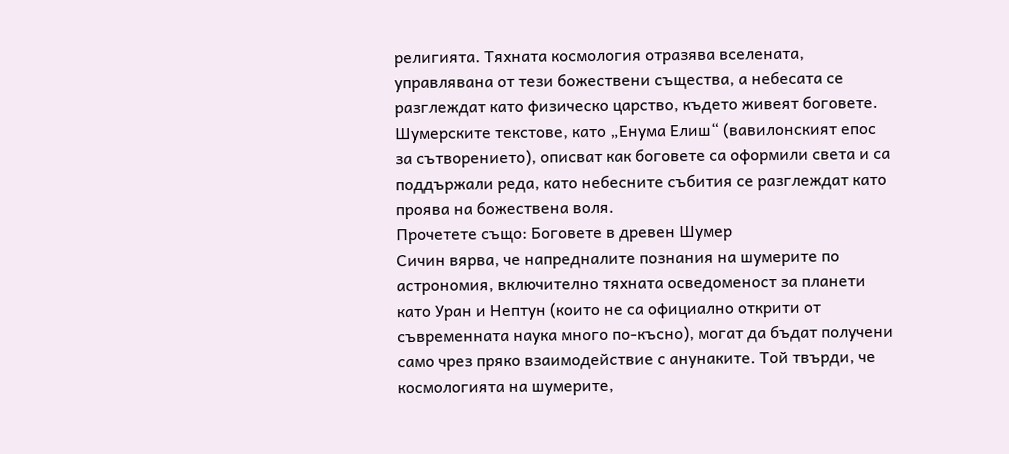религията. Тяхната космология отразява вселената, управлявана от тези божествени същества, а небесата се разглеждат като физическо царство, където живеят боговете. Шумерските текстове, като „Енума Елиш“ (вавилонският епос за сътворението), описват как боговете са оформили света и са поддържали реда, като небесните събития се разглеждат като проява на божествена воля.
Прочетете също: Боговете в древен Шумер
Сичин вярва, че напредналите познания на шумерите по астрономия, включително тяхната осведоменост за планети като Уран и Нептун (които не са официално открити от съвременната наука много по-късно), могат да бъдат получени само чрез пряко взаимодействие с анунаките. Той твърди, че космологията на шумерите,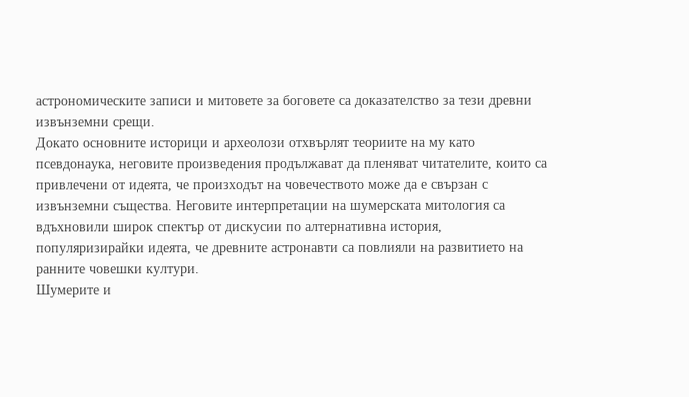астрономическите записи и митовете за боговете са доказателство за тези древни извънземни срещи.
Докато основните историци и археолози отхвърлят теориите на му като псевдонаука, неговите произведения продължават да пленяват читателите, които са привлечени от идеята, че произходът на човечеството може да е свързан с извънземни същества. Неговите интерпретации на шумерската митология са вдъхновили широк спектър от дискусии по алтернативна история, популяризирайки идеята, че древните астронавти са повлияли на развитието на ранните човешки култури.
Шумерите и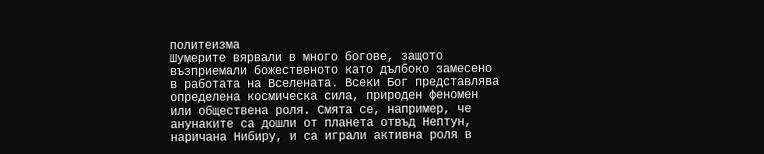политеизма
Шумерите вярвали в много богове, защото възприемали божественото като дълбоко замесено в работата на Вселената. Всеки Бог представлява определена космическа сила, природен феномен или обществена роля. Смята се, например, че анунаките са дошли от планета отвъд Нептун, наричана Нибиру, и са играли активна роля в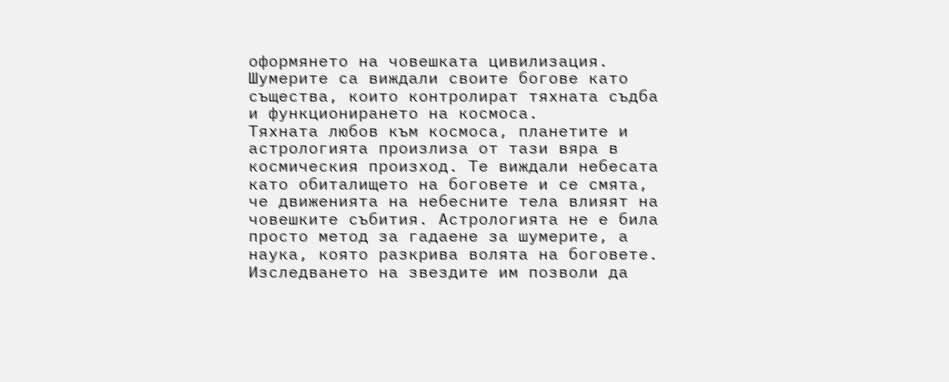оформянето на човешката цивилизация. Шумерите са виждали своите богове като същества, които контролират тяхната съдба и функционирането на космоса.
Тяхната любов към космоса, планетите и астрологията произлиза от тази вяра в космическия произход. Те виждали небесата като обиталището на боговете и се смята, че движенията на небесните тела влияят на човешките събития. Астрологията не е била просто метод за гадаене за шумерите, а наука, която разкрива волята на боговете. Изследването на звездите им позволи да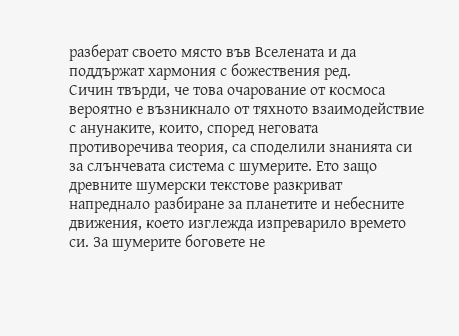разберат своето място във Вселената и да поддържат хармония с божествения ред.
Сичин твърди, че това очарование от космоса вероятно е възникнало от тяхното взаимодействие с анунаките, които, според неговата противоречива теория, са споделили знанията си за слънчевата система с шумерите. Ето защо древните шумерски текстове разкриват напреднало разбиране за планетите и небесните движения, което изглежда изпреварило времето си. За шумерите боговете не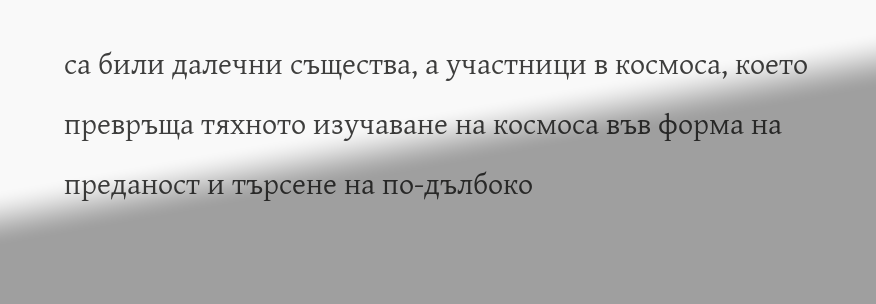са били далечни същества, а участници в космоса, което превръща тяхното изучаване на космоса във форма на преданост и търсене на по-дълбоко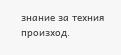знание за техния произход.